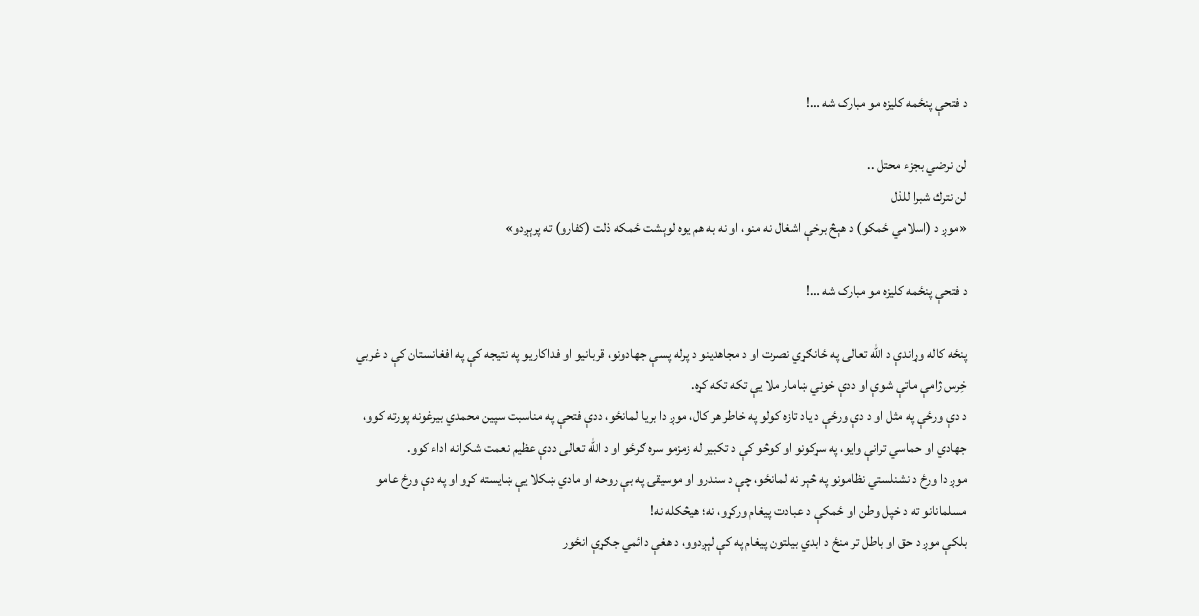د فتحې پنځمه کلیزه مو مبارک شه …!

لن نرضي بجزء محتل ..
لن نترك شبرا للذل
«موږ د (اسلامي ځمکو) د هېڅ برخې اشغال نه منو، او نه به هم یوه لوېشت ځمکه ذلت (کفارو) ته پرېږدو»

د فتحې پنځمه کلیزه مو مبارک شه …!

پنځه کاله وړاندې د الله تعالی په ځانګړي نصرت او د مجاهدينو د پرله پسې جهادونو، قربانيو او فداکاريو په نتيجه کې په افغانستان کې د غربي خِرس ژامې ماتې شوې او ددې خوني ښامار ملا یې تکه تکه کړه.
د دې ورځې په مثل او د دې ورځې د ياد تازه کولو په خاطر هر کال، موږ دا بریا لمانځو، ددې فتحې په مناسبت سپين محمدي بيرغونه پورته کوو، جهادي او حماسي ترانې وايو، په سړکونو او کوڅو کې د تکبير له زمزمو سره ګرځو او د الله تعالی ددې عظیم نعمت شکرانه اداء کوو.
موږ دا ورځ د نشنلستي نظامونو په څېر نه لمانځو، چې د سندرو او موسيقۍ په بې روحه او مادي ښکلا یې ښايسته کړو او په دې ورځ عامو مسلمانانو ته د خپل وطن او ځمکې د عبادت پیغام ورکړو، نه؛ هيڅکله نه!
بلکې موږ د حق او باطل تر منځ د ابدي بيلتون پيغام په کې لېږدوو، د هغې دائمي جګړې انځور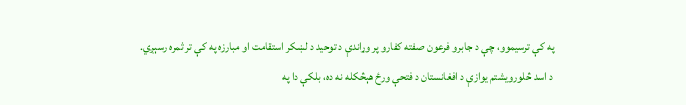په کې ترسيموو، چې د جابرو فرعون صفته کفارو پر وړاندې د توحيد د لښکر استقامت او مبارزه په کې تر ثمره رسېږي.
د اسد څلورويشتم يوازې د افغانستان د فتحې ورځ هېڅکله نه ده، بلکې دا په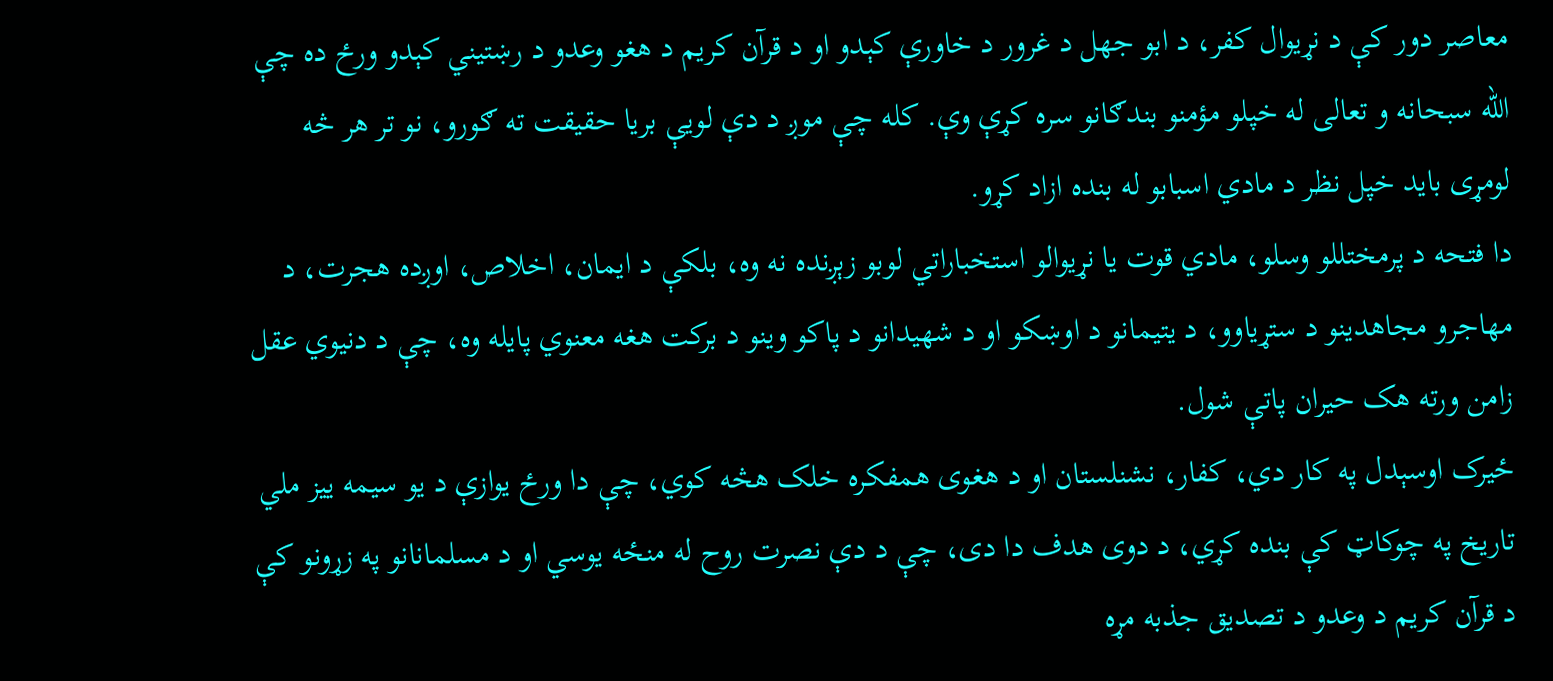معاصر دور کې د نړیوال کفر، د ابو جهل د غرور د خاورې کېدو او د قرآن کریم د هغو وعدو د رښتیني کېدو ورځ ده چې الله سبحانه و تعالی له خپلو مؤمنو بندګانو سره کړې وې. کله چې موږ د دې لویې بریا حقیقت ته ګورو، نو تر هر څه لومړی باید خپل نظر د مادي اسبابو له بنده ازاد کړو.
دا فتحه د پرمختللو وسلو، مادي قوت یا نړیوالو استخباراتي لوبو زېږنده نه وه، بلکې د ایمان، اخلاص، اوږده هجرت، د مهاجرو مجاهدینو د ستړیاوو، د یتیمانو د اوښکو او د شهیدانو د پاکو وینو د برکت هغه معنوي پایله وه، چې د دنیوي عقل زامن ورته هک حيران پاتې شول.
ځيرک اوسېدل په کار دي، کفار، نشنلستان او د هغوی همفکره خلک هڅه کوي، چې دا ورځ یوازې د یو سیمه ییز ملي تاریخ په چوکاټ کې بنده کړي، د دوی هدف دا دی، چې د دې نصرت روح له منځه یوسي او د مسلمانانو په زړونو کې د قرآن کریم د وعدو د تصدیق جذبه مړه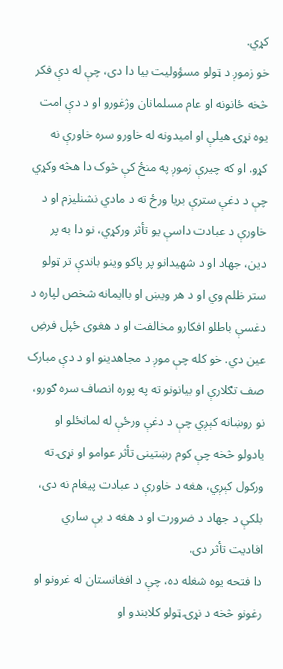کړي.
خو زموږ د ټولو مسؤولیت بیا دا دی، چې له دې فکر څخه ځانونه او عام مسلمانان وژغورو او د دې امت يوه نړۍ هيلې او اميدونه له خاورو سره خاورې نه کړو. او که چیرې زموږ په منځ کې څوک دا هڅه وکړي چې د دغې سترې بریا ورځ ته د مادي نشنلیزم او د خاورې د عبادت داسې یو تأثر ورکړي، نو دا به پر دین، جهاد او د شهیدانو پر پاکو وینو باندې تر ټولو ستر ظلم وي او د هر ویښ او باایمانه شخص لپاره د دغسې باطلو افکارو مخالفت او د هغوی ځپل فرضِ عین دي. خو کله چې موږ د مجاهدینو او د دې مبارک صف تګلارې او بیانونو ته په پوره انصاف سره ګورو، نو روښانه کېږي چې د دغې ورځې له لمانځلو او یادولو څخه چې کوم رښتینی تأثر عوامو او نړۍ ته ورکول کېږي، هغه د خاورې د عبادت پیغام نه دی، بلکې د جهاد د ضرورت او د هغه د بې ساري افادیت تأثر دی.
دا فتحه يوه شغله ده، چې د افغانستان له غرونو او رغونو څخه د نړۍ ټولو کلابندو او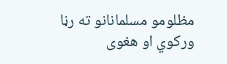مظلومو مسلمانانو ته رڼا ورکوي او هغوی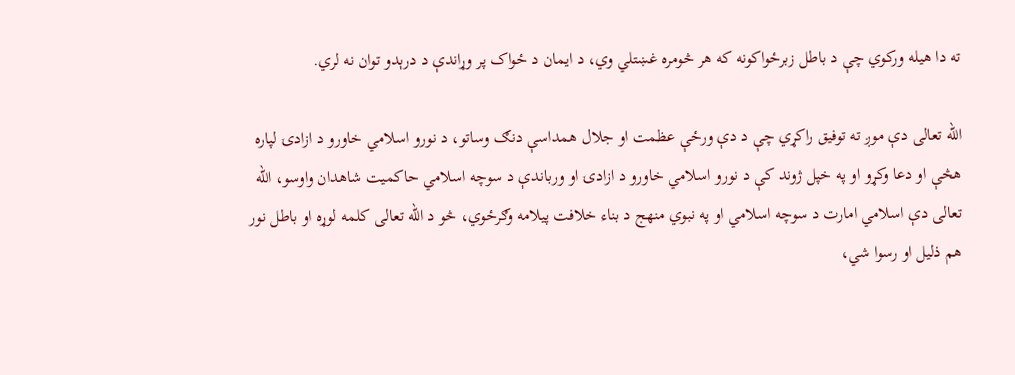ته دا هیله ورکوي چې د باطل زبرځواکونه که هر څومره غښتلي وي، د ایمان د ځواک پر وړاندې د درېدو توان نه لري.

الله تعالی دې موږ ته توفیق راکړي چې د دې ورځې عظمت او جلال همداسې دنګ وساتو، د نورو اسلامي خاورو د ازادۍ لپاره هڅې او دعا وکړو او په خپل ژوند کې د نورو اسلامي خاورو د ازادۍ او ورباندې د سوچه اسلامي حاکمیت شاهدان واوسو، الله تعالی دې اسلامي امارت د سوچه اسلامي او په نبوي منهج د بناء خلافت پیلامه وګرځوي، څو د الله تعالی کلمه لوړه او باطل نور هم ذلیل او رسوا شي،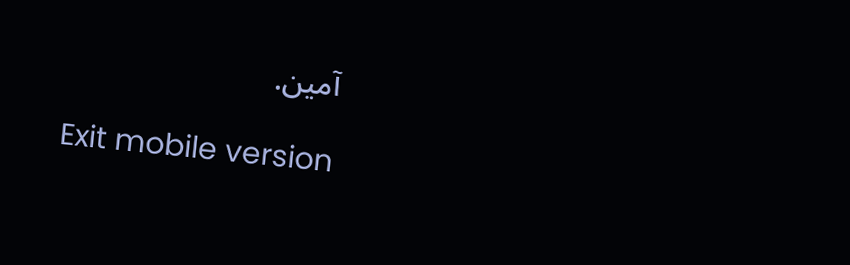آمین.

Exit mobile version